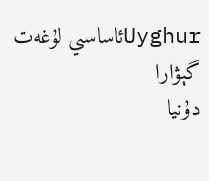Uyghurئاساسىي لۇغەت
گېۋارا
دۇنيا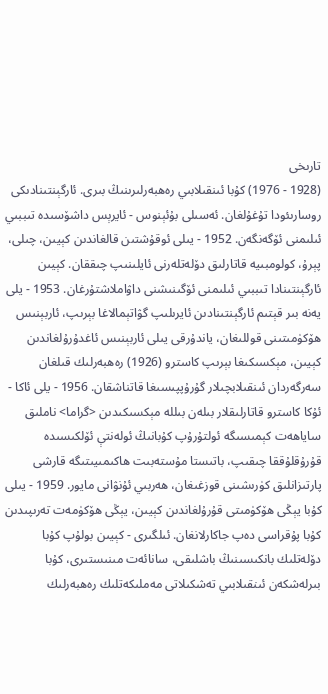تارىخى
(1928 - 1976) كۇبا ئىنقىلابىي رەھبەرلىرىنىڭ بىرى. ئارگېنتىنادىكى روسارىئودا تۇغۇلغان. ئەسىلى بۇئېنوس - ئايرېس داشۆسىدە تىببىي ئىلىمنى ئۆگەنگەن. 1952 - يىلى ئوقۇشتىن قالغاندىن كېيىن، چىلى، پېرۇ، كولومبىيە قاتارلىق دۆلەتلەرنى ئايلىنىپ چىققان. كېيىن ئارگېنتىنادا تىببىي ئىلىمنى ئۆگىنىشنى داۋاملاشتۇرغان. 1953 - يلى يەنە بىر قېتىم ئارگېنتىنادىن ئايرىلىپ گۋاتېمالاغا بېرىپ، ئاربېنىس ھۆكۈمىتىنى قوللىغان، ياندۇرقى يىلى ئاربېنىس ئاغدۇرۇلغاندىن كېيىن، مېكسىكىغا بېرىپ كاسترو (1926) رەھبەرلىك قىلغان سەرگەردان ئىنقىلابچىلار گۇرۇپپىسىغا قاتناشقان. 1956 - يلى ئاكا - ئۇكا كاسترو قاتارلىقلار بىلەن بىللە مېكسىكىدىن <گراما> ناملىق ساياھەت كېمىسىگە ئولتۇرۇپ كۇبانىڭ ئولەنتې ئۆلكىسىدە قۇرۇقلۇققا چىقىپ، باتىستا مۇستەبىت ھاكىمىيىتىگە قارشى پارتىزانلىق كۈرىشىنى قوزغىغان، ھەربىي ئۇنۋانى مايور. 1959 - يىلى كۇبا يېڭى ھۆكۈمىتى قۇرۇلغاندىن كېيىن، يېڭى ھۆكۈمەت تەرىپىدىن كۇبا پۇقراسى دەپ جاكارلانغان. ئىلگىرى - كېيىن بولۇپ كۇبا دۆلەتلىك بانكىسىنىڭ باشلىقى، سانائەت مىنىستىرى، كۇبا بىرلەشكەن ئىنقىلابىي تەشكىلاتى مەملىكەتلىك رەھبەرلىك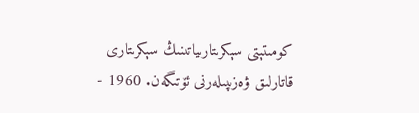كومىتېتى سېكرىتارىياتىنىڭ سېكرىتارى قاتارلىق ۋەزىپىلەرنى ئۆتىگەن. 1960 -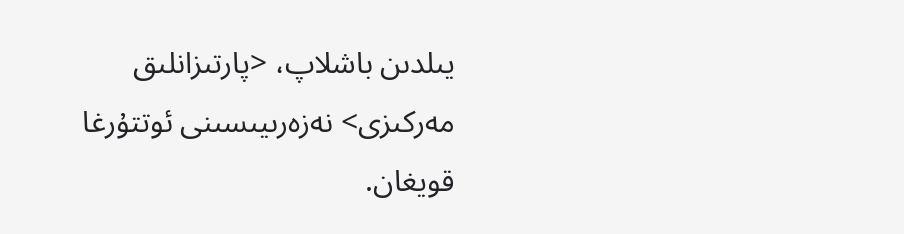يىلدىن باشلاپ، <پارتىزانلىق مەركىزى> نەزەرىيىسىنى ئوتتۇرغا قويغان.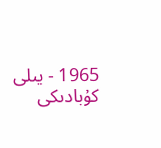1965 - يىلى كۇبادىكى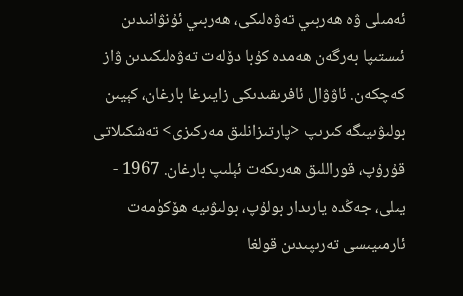ئەمىلى ۋە ھەربىي تەۋەلىكى، ھەربىي ئۇنۋانىدىن ئىستىپا بەرگەن ھەمدە كۇبا دۆلەت تەۋەلىكىدىن ۋاز كەچكەن. ئاۋۋال ئافرىقىدىكى زايىرغا بارغان، كېيىن بولىۋىيىگە كىرىپ <پارتىزانلىق مەركىزى> تەشكىلاتى قۇرۇپ، قوراللىق ھەرىكەت ئېلىپ بارغان. 1967 - يىلى، جەڭدە يارىدار بولۇپ، بولىۋىيە ھۆكۈمەت ئارمىيىسى تەرىپىدىن قولغا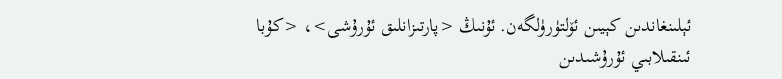ئېلىنغاندىن كېيىن ئۆلتۈرۈلگەن. ئۇنىڭ <پارتىزانلىق ئۇرۇشى>، <كۇبا ئىنقىلابىي ئۇرۇشىدىن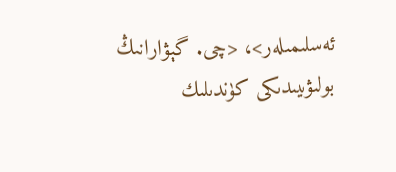ئەسلىمىلەر>، <چى. گېۋارانىڭ بولىۋىيىدىكى كۈندىلىك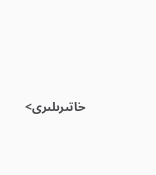خاتىرىلىرى>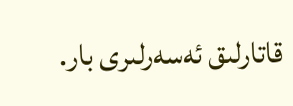قاتارلىق ئەسەرلىرى بار.